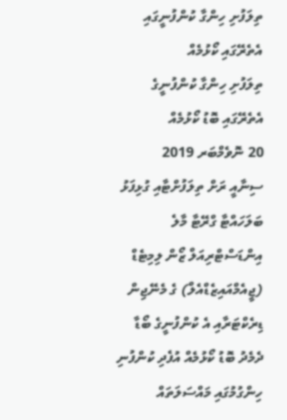ތިލަފުށި ހިންގާ ކުންފުނީގައި އެތެރޭގައި ކޯޅުމެއް
ތިލަފުށި ހިންގާ ކުންފުނީގެ އެތެރޭގައި ބޮޑު ކޯޅުމެއް
20 ނޮވެމްބަރ 2019
ސިނާއީ ރަށް ތިލަފުށްޓާއި ގުޅިފަޅު ބަލަހައްޓާ ގްރޭޓާ މާލެ އިންޑަސްޓްރިއަލް ޒޯން ލިމިޓެޑް (ޖީއެމްއައިޒެޑްއެލް) ގެ މެނޭޖިން ޑިރެކްޓަރާއި އެ ކުންފުނީގެ ބޯޑާ ދެމެދު ބޮޑު ކޯޅުމެއް އުފެދި ކުންފުނި ހިންގުމުގައި މައްސަލަތައް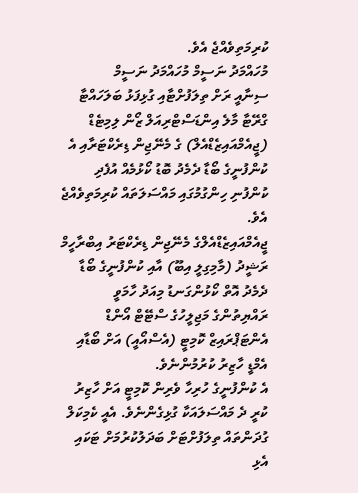ކުރިމަތިވެއްޖެ އެވެ.
މުހައްމަދު ނަސީމް މުހައްމަދު ނަސީމް
ސިނާއީ ރަށް ތިލަފުށްޓާއި ގުޅިފަޅު ބަލަހައްޓާ ގްރޭޓާ މާލެ އިންޑަސްޓްރިއަލް ޒޯން ލިމިޓެޑް (ޖީއެމްއައިޒެޑްއެލް) ގެ މެނޭޖިން ޑިރެކްޓަރާއި އެ ކުންފުނީގެ ބޯޑާ ދެމެދު ބޮޑު ކޯޅުމެއް އުފެދި ކުންފުނި ހިންގުމުގައި މައްސަލަތައް ކުރިމަތިވެއްޖެ އެވެ.
ޖީއެމްއައިޒެޑްއެލްގެ މެނޭޖިން ޑިރެކްޓަރު އިބްރާހީމް ރަޝީދު (މާމިގިލީ އިބޫ) އާއި ކުންފުނީގެ ބޯޑާ ދެމެދު އޮތް ކޯޅުންގަނޑު މިއަދު ހާމަވީ ރައްޔިތުންގެ މަޖިލީހުގެ ސްޓޭޓް އޯންޑް އެންޓަޕްރައިޒް ކޮމިޓީ (އެސްއޯއީ) އަށް ބޯޑާއި އެމްޑީ ހާޒިރު ކުރުމުންނެވެ.
އެ ކުންފުނީގެ ހުރިހާ ވެރިން ކޮމިޓީ އަށް ހާޒިރު ކުރީ ދެ މައްސަލައަކާ ގުޅިގެންނެވެ. އެއީ ކެމިކަލް ގުދަންތައް ތިލަފުށްޓަށް ބަދަލުކުރުމަށް ޓަކައި އެޅި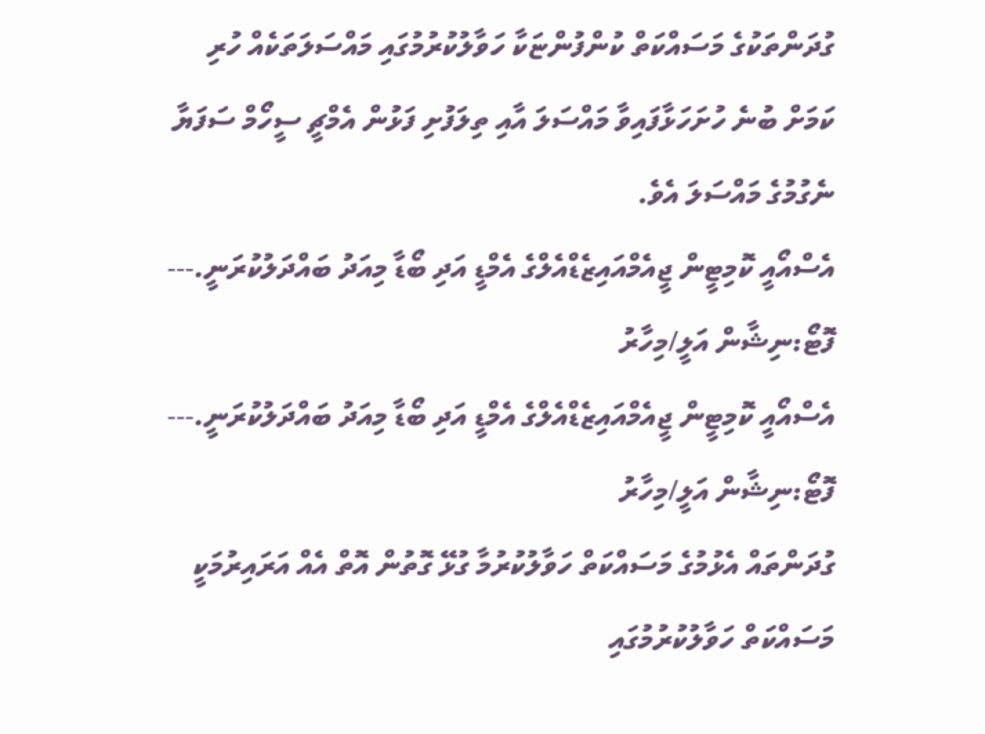ގުދަންތަކުގެ މަސައްކަތް ކުންފުންޏަކާ ހަވާލުކުރުމުގައި މައްސަލަތަކެއް ހުރި ކަމަށް ބުނެ ހުށަހަޅާފައިވާ މައްސަލަ އާއި ތިލަފުށި ފަޅުން އެމްޗީ ސީހޯމް ސަފަޔާ ނެގުމުގެ މައްސަލަ އެވެ.
އެސްއޯއީ ކޮމިޓީން ޖީއެމްއައިޒެޑްއެލްގެ އެމްޑީ އަދި ބޯޑާ މިއަދު ބައްދަލުކުރަނީ.--- ފޮޓޯ:ނިޝާން އަލީ/މިހާރު
އެސްއޯއީ ކޮމިޓީން ޖީއެމްއައިޒެޑްއެލްގެ އެމްޑީ އަދި ބޯޑާ މިއަދު ބައްދަލުކުރަނީ.--- ފޮޓޯ:ނިޝާން އަލީ/މިހާރު
ގުދަންތައް އެޅުމުގެ މަސައްކަތް ހަވާލުކުރުމާ ގުޅޭ ގޮތުން އޮތް އެއް އަރައިރުމަކީ މަސައްކަތް ހަވާލުކުރުމުގައި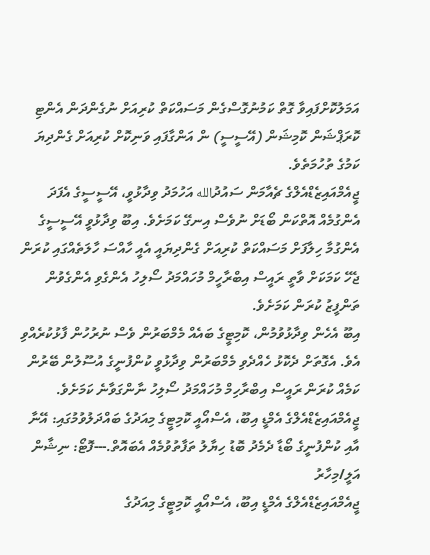އަމަލުކޮށްފައިވާ ގޮތް ކަމުނުގޮސްގެން މަސައްކަތް ކުރިއަށް ނުގެންދަން އެންޓި ކޮރަޕްޝަން ކޮމިޝަން (އޭސީސީ) ން އަންގާފައި ވަނިކޮށް ކުރިއަށް ގެންދިޔަ ކަމުގެ ތުހުމަތެވެ.
ޖީއެމްއައިޒެޑްއެލްގެ ޗެއާމަން ސައުދުالله އަހުމަދު ވިދާޅުވީ، އޭސީސީގެ އެފަދަ އެންގުމެއް އޮތްކަން ބޯޑަށް ނުވެސް އިނގޭ ކަމަށެވެ. އިބޫ ވިދާޅުވީ އޭސީސީގެ އެންގުމާ ހިލާފަށް މަސައްކަތް ކުރިއަށް ގެންދިޔައީ އެއީ ހާއްސަ ހާލަތެއްގައި ކުރަން ޖެހޭ ކަމަކަށް ވާތީ ރައީސް އިބްރާހީމް މުހައްމަދު ސޯލިހު އެންގެވި އެންގެވުން ތަންފީޒު ކުރަން ކަމަށެވެ.
އިބޫ އެހެން ވިދާޅުވުމުން، ކޮމިޓީގެ ބައެއް މެމްބަރުން ވެސް ނުރުހުން ފާޅުކުރެއްވި އެވެ. އެގޮތަށް ދެކޮޅު ހެއްދެވި މެމްބަރުން ވިދާޅުވީ ކުންފުނީގެ އުސޫލުން ބޭރުން ކަމެއް ކުރަން ރައީސް އިބްރާހިމް މުހައްމަދު ސޯލިހު ނާންގަވާނެ ކަމަށެވެ.
ޖީއެމްއައިޒެޑްއެލްގެ އެމްޑީ އިބޫ، އެސްއޯއީ ކޮމިޓީގެ މިއަދުގެ ބައްދަލުވުމުގައި: އޭނާ އާއި ކުންފުނީގެ ބޯޑާ ދެމެދު ބޮޑު ހިޔާލު ތަފާތުވުމެއް އެބައޮތް.---ފޮޓޯ: ނިޝާން އަލީ/މިހާރު
ޖީއެމްއައިޒެޑްއެލްގެ އެމްޑީ އިބޫ، އެސްއޯއީ ކޮމިޓީގެ މިއަދުގެ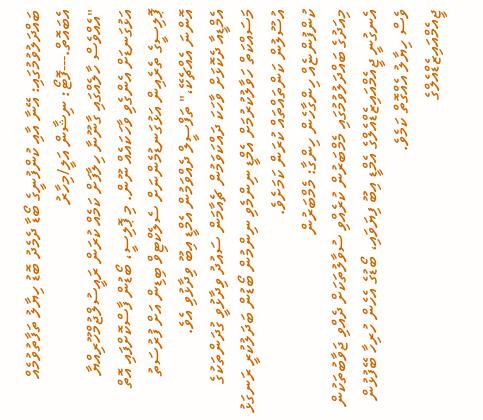ބައްދަލުވުމުގައި: އޭނާ އާއި ކުންފުނީގެ ބޯޑާ ދެމެދު ބޮޑު ހިޔާލު ތަފާތުވުމެއް އެބައޮތް.---ފޮޓޯ: ނިޝާން އަލީ/މިހާރު
"އެއްވެސް ހާލެއްގައި ގާނޫނާ ހިލާފަށް ކަމެއް ކުރަން ރައީސުލްޖުމްހޫރިއްޔާ އަޅުގަނޑަށް އެންގެވި ވާހަކައެއް ނޫން. މި ޕޮލިސީ، ބޯޑުން ފާސްކޮށްފައި އޮތް ޕޮލިސީގެ ތެރެއިން އަޅުގަނޑުމެންނަށް ސެލެކްޓިވް ބިޑިން އަށް ފުރުސަތު އޮންނަ އެއްޗެކޭ،" ތަފްސީލް ދެއްވަމުން އެމްޑީ އިބޫ ވިދާޅުވި އެވެ.
އެމްޑީއާ ދެކޮޅަށް ވާހަކަ ދައްކަވަމުން ޗެއާމަން ސައުދު ވިދާޅުވީ ގުދަންތަކުގެ މަސައްކަތް ހަވާލުކުރުމަށް އެމްޑީ ނިންމެވި ނިންމުން ބޯޑުން ބަދަލުކުރީ ރަނގަޅު އުސޫލުން ކަންތައްތައް ކުރަން ކަމަށެވެ.
ކުންފުންޏެއް ހިންގާހެން ހިންގާ: މެމްބަރުން
މިއަދުގެ ބައްދަލުވުމުގައި މެމްބަރުން ކުރެއްވި ސުވާލުތަކަށް ދެއްވި ޖަވާބުތަކުން އެނގުނީ ޖީއެމްއައިޒެޑްއެލްގެ އެމްޑީ އިބޫ ފިޔަވައި، ބޯޑުގެ އެހެން ހުރިހާ ބޭފުޅުން ވެސް ހިޔާލު އެއްގޮތް ކަމެވެ.
ޖީއެމްއައިޒެޑްއެލްގެ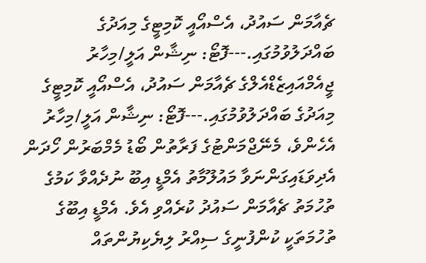ޗެއާމަން ސައުދު، އެސްއޯއީ ކޮމިޓީގެ މިއަދުގެ ބައްދަލުވުމުގައި.---ފޮޓޯ: ނިޝާން އަލީ/މިހާރު
ޖީއެމްއައިޒެޑްއެލްގެ ޗެއާމަން ސައުދު، އެސްއޯއީ ކޮމިޓީގެ މިއަދުގެ ބައްދަލުވުމުގައި.---ފޮޓޯ: ނިޝާން އަލީ/މިހާރު
އެހެންވެ، މެނޭޖްމަންޓުގެ ފަރާތުން ބޯޑު މެމްބަރުން ހޯދަން އެދިވަޑައިގަންނަވާ މައުލޫމާތު އެމްޑީ އިބޫ ނުދެއްވާ ކަމުގެ ތުހުމަތު ޗެއާމަން ސައުދު ކުރެއްވި އެވެ. އެމްޑީ އިބޫގެ ތުހުމަތަކީ ކުންފުނީގެ ސިއްރު ލިޔެކިޔުންތައް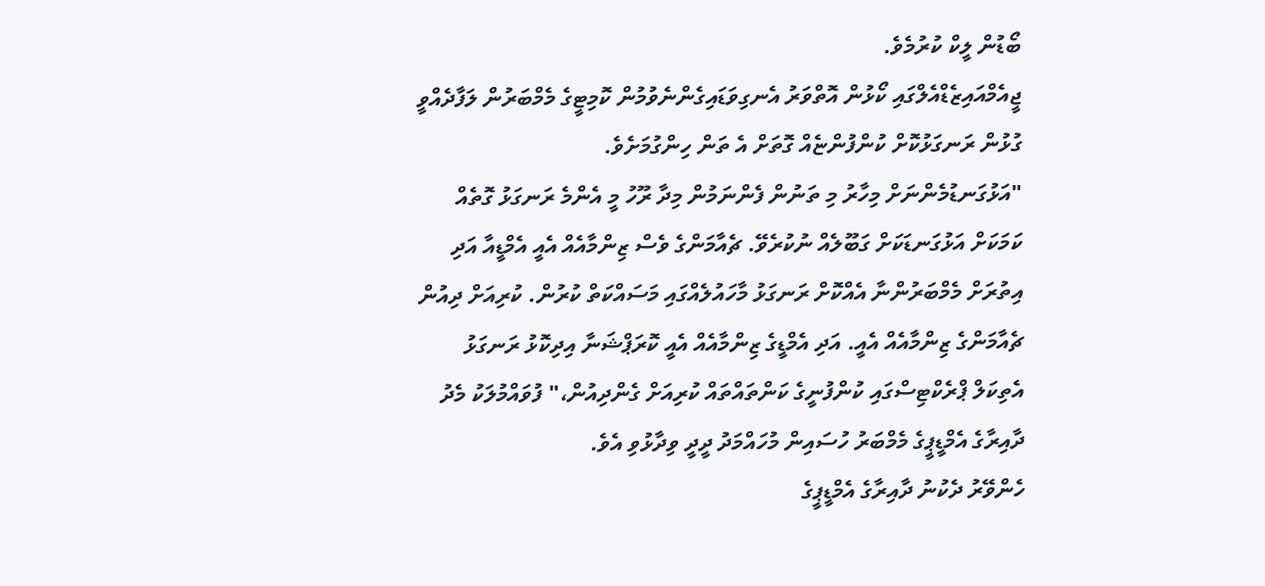ބޯޑުން ލީކް ކުރުމެވެ.
ޖީއެމްއައިޒެޑްއެލްގައި ކޯޅުން އޮތްވަރު އެނގިވަޑައިގެންނެވުމުން ކޮމިޓީގެ މެމްބަރުން ލަފާދެއްވީ ގުޅުން ރަނގަޅުކޮށް ކުންފުންޏެއް ގޮތަށް އެ ތަން ހިންގުމަށެވެ.
"އަޅުގަނޑުމެންނަށް މިހާރު މި ތަނުން ފެންނަމުން މިދާ ރޫހު މީ އެންމެ ރަނގަޅު ގޮތެއް ކަމަކަށް އަޅުގަނޑަކަށް ގަބޫލެއް ނުކުރެވޭ. ޗެއާމަންގެ ވެސް ޒިންމާއެއް އެއީ އެމްޑީއާ އަދި އިތުރަށް މެމްބަރުންނާ އެއްކޮށް ރަނގަޅު މާހައުލެއްގައި މަސައްކަތް ކުރުން. ކުރިއަށް ދިއުން ޗެއާމަންގެ ޒިންމާއެއް އެއީ. އަދި އެމްޑީގެ ޒިންމާއެއް އެއީ ކޮރަޕްޝަނާ އިދިކޮޅު ރަނގަޅު އެތިކަލް ޕްރެކްޓިސްގައި ކުންފުނީގެ ކަންތައްތައް ކުރިއަށް ގެންދިއުން،" ފުވައްމުލަކު މެދު ދާއިރާގެ އެމްޑީޕީގެ މެމްބަރު ހުސައިން މުހައްމަދު ދީދީ ވިދާޅުވި އެވެ.
ހެންވޭރު ދެކުނު ދާއިރާގެ އެމްޑީޕީގެ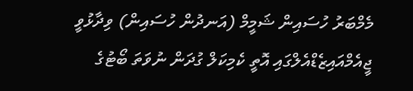މެމްބަރު ހުސައިން ޝަމީމް (އަނދުން ހުސައިން) ވިދާޅުވީ ޖީއެމްއައިޒެޑްއެލްގައި އޮތީ ކެމިކަލް ގުދަން ނުވަތަ ބޯޓުގެ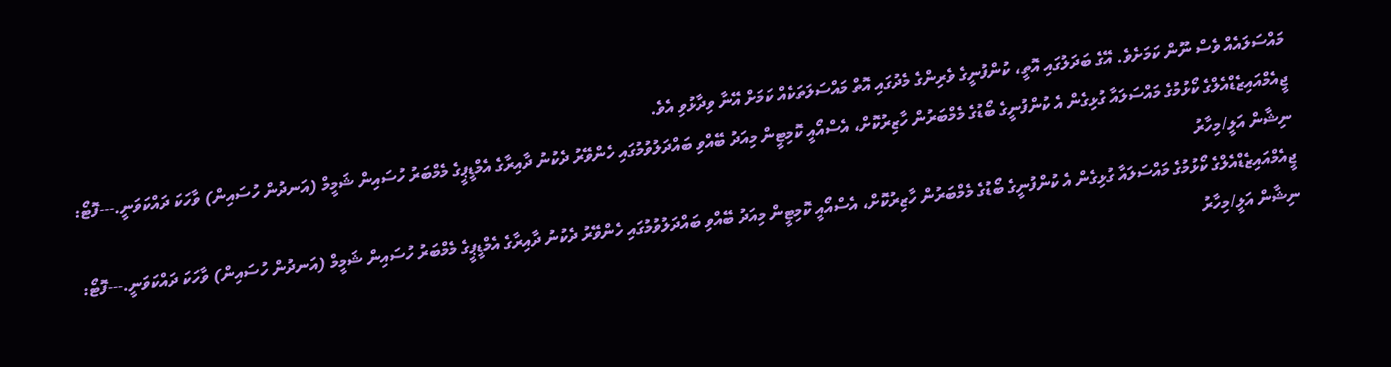މައްސަލައެއް ވެސް ނޫން ކަމަށެވެ. އޭގެ ބަދަލުގައި އޮތީ، ކުންފުނީގެ ވެރިންގެ މެދުގައި އޮތް މައްސަލަތަކެއް ކަމަށް އޭނާ ވިދާޅުވި އެވެ.
ޖީއެމްއައިޒެޑްއެލްގެ ކޯޅުމުގެ މައްސަލައާ ގުޅިގެން އެ ކުންފުނީގެ ބޯޑުގެ މެމްބަރުން ހާޒިރުކޮށް، އެސްއޯއީ ކޮމިޓީން މިއަދު ބޭއްވި ބައްދަލުވުމުގައި ހެންވޭރު ދެކުނު ދާއިރާގެ އެމްޑީޕީގެ މެމްބަރު ހުސައިން ޝަމީމް (އަނދުން ހުސައިން) ވާހަކަ ދައްކަވަނީ.---ފޮޓޯ: ނިޝާން އަލީ/މިހާރު
ޖީއެމްއައިޒެޑްއެލްގެ ކޯޅުމުގެ މައްސަލައާ ގުޅިގެން އެ ކުންފުނީގެ ބޯޑުގެ މެމްބަރުން ހާޒިރުކޮށް، އެސްއޯއީ ކޮމިޓީން މިއަދު ބޭއްވި ބައްދަލުވުމުގައި ހެންވޭރު ދެކުނު ދާއިރާގެ އެމްޑީޕީގެ މެމްބަރު ހުސައިން ޝަމީމް (އަނދުން ހުސައިން) ވާހަކަ ދައްކަވަނީ.---ފޮޓޯ: ނިޝާން އަލީ/މިހާރު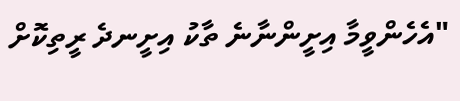"އެހެންވީމާ އިށީންނާނެ ތާކު އިށީނދެ ރީތިކޮށް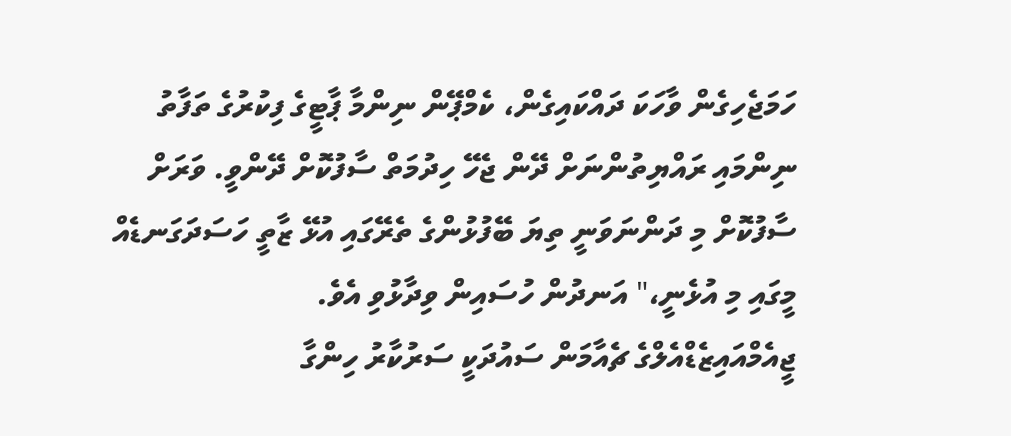ހަމަޖެހިގެން ވާހަކަ ދައްކައިގެން، ކެމްޕޭން ނިންމާ ޕާޓީގެ ފިކުރުގެ ތަފާތު ނިންމައި ރައްޔިތުންނަށް ދޭން ޖެހޭ ހިދުމަތް ސާފުކޮށް ދޭންވީ. ވަރަށް ސާފުކޮށް މި ދަންނަވަނީ ތިޔަ ބޭފުޅުންގެ ތެރޭގައި އުޅޭ ޒާތީ ހަސަދަގަނޑެއް މީގައި މި އުޅެނީ،" އަނދުން ހުސައިން ވިދާޅުވި އެވެ.
ޖީއެމްއައިޒެޑްއެލްގެ ޗެއާމަން ސައުދަކީ ސަރުކާރު ހިންގާ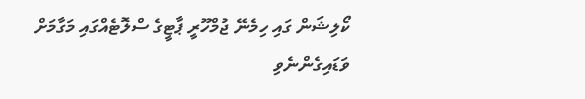ކޯލިޝަން ގައި ހިމެނޭ ޖުމްހޫރީ ޕާޓީގެ ސްލޮޓެއްގައި މަގާމަށް ވަޑައިގެންނެވި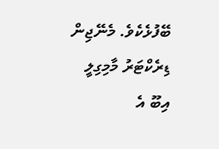ބޭފުޅެކެވެ. މެނޭޖިން ޑިރެކްޓަރު މާމިގިލީ އިބޫ އެ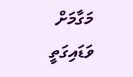މަގާމަށް ވަޑައިގަތީ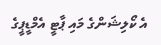އެ ކޯލިޝަންގެ މައި ޕާޓީ އެމްޑީޕީގެ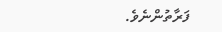ފަރާތުންނެވެ.